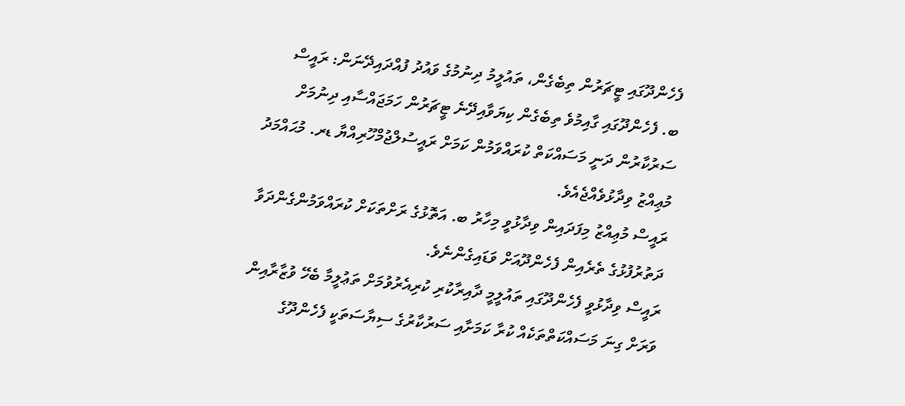ފެހެންދޫގައި ޓީޗަރުން ތިބެގެން، ތައުލީމު ދިނުމުގެ ވައުދު ފުއްދައިދޭނަން: ރައީސް
ބ. ފެހެންދޫގައި ގާއިމުވެ ތިބެގެން ކިޔަވާއިދޭނެ ޓީޗަރުން ހަމަޖައްސާއި ދިނުމަށް ސަރުކާރުން ދަނީ މަސައްކަތް ކުރައްވަމުން ކަމަށް ރައީސުލްޖުމްހޫރިއްޔާ ޑރ. މުޙައްމަދު މުޢިއްޒު ވިދާޅުވެއްޖެއެވެ.
ރައީސް މުޢިއްޒު މިފަދައިން ވިދާޅުވީ މިހާރު ބ. އަތޮޅުގެ ރަށްތަކަށް ކުރައްވަމުންގެންދަވާ ދަތުރުފުޅުގެ ތެރެއިން ފެހެންދޫއަށް ވަޑައިގެންނެވެ.
ރައީސް ވިދާޅުވީ ފެހެންދޫގައި ތައުލީމީ ދާއިރާކުރި ކުރިއެރުވުމަށް ތަޢުލީމާ ބެހޭ ވުޒާރާއިން ވަރަށް ގިނަ މަސައްކަތްތަކެއް ކުރާ ކަމަށާއި ސަރުކާރުގެ ސިޔާސަތަކީ ފެހެންދޫގެ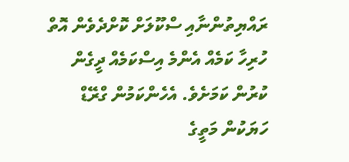ރައްޔިތުންނާއި ސްކޫލަށް ކޮށްދެވެން އޮތް ހުރިހާ ކަމެއް އެންމެ އިސްކަމެއް ދީގެން ކުރުން ކަމަށެވެ. އެހެންކަމުން ގްރޭޑް ހަޔަކުން މަތީގެ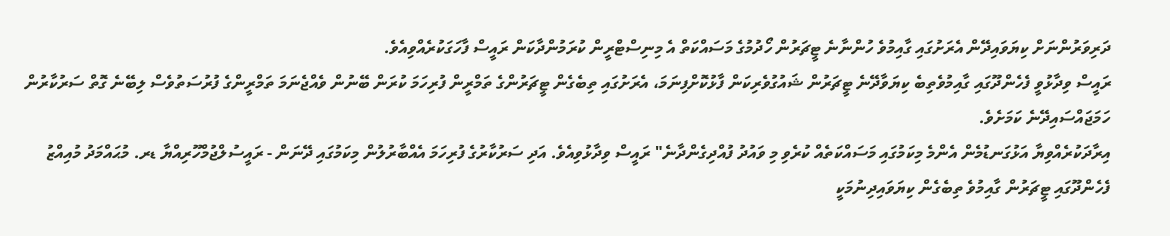ދަރިވަރުންނަށް ކިޔަވައިދޭން އެރަށުގައި ގާއިމުވެ ހުންނާނެ ޓީޗަރުން ހޯދުމުގެ މަސައްކަތް އެ މިނިސްޓްރީން ކުރަމުންދާކަން ރައީސް ފާހަގަކުރެއްވިއެވެ.
ރައީސް ވިދާޅުވީ ފެހެންދޫގައި ގާއިމުވެތިބެ ކިޔަވާދޭނެ ޓީޗަރުން ޝައުގުވެރިކަން ފާޅުކޮށްފިނަމަ، އެރަށުގައި ތިބެގެން ޓީޗަރުންގެ ތަމްރީން ފުރިހަމަ ކުރަން ބޭނުން ވެއްޖެނަމަ ތަމްރީންގެ ފުރުސަތުވެސް ލިބޭނެ ގޮތް ސަރުކާރުން ހަމަޖައްސައިދޭނެ ކަމަށެވެ.
އިރާދަކުރެއްވިޔާ އަޅުގަނޑުމެން އެންމެ މިކަމުގައި މަސައްކަތެއް ކުރެވި މި ވައުދު ފުއްދިގެންދާނެ" ރައީސް ވިދާޅުވިއެވެ. އަދި ސަރުކާރުގެ ފުރިހަމަ އެއްބާރުލުން މިކަމުގައި ދޭނަން - ރައީސުލްޖުމްހޫރިއްޔާ ޑރ. މުޙައްމަދު މުއިއްޒު
ފެހެންދޫގައި ޓީޗަރުން ގާއިމުވެ ތިބެގެން ކިޔަވައިދިނުމަކީ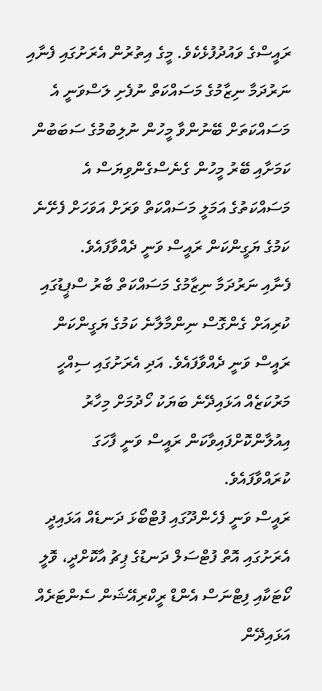ރައީސްގެ ވައުދުފުޅެކެވެ. މީގެ އިތުރުން އެރަށުގައި ފެނާއި ނަރުދަމާ ނިޒާމުގެ މަސައްކަތް ނުފެށި ލަސްވަނީ އެ މަސައްކަތަށް ބޭނުންވާ މީހުން ނުލިބުމުގެ ސަބަބުން ކަމަށާއި ބޭރު މީހުން ގެނެސްގެންވިޔަސް އެ މަސައްކަތުގެ އަމަލީ މަސައްކަތް ވަރަށް އަވަހަށް ފެށޭނެ ކަމުގެ ޔަގީންކަން ރައީސް ވަނީ ދެއްވާފައެވެ.
ފެނާއި ނަރުދަމާ ނިޒާމުގެ މަސައްކަތް ބާރު ސްޕީޑުގައި ކުރިއަށް ގެންގޮސް ނިންމާލާނެ ކަމުގެ ޔަގީންކަން ރައީސް ވަނީ ދެއްވާފައެވެ. އަދި އެރަށުގައި ސިއްހީ މަރުކަޒެއް އަޅައިދޭނެ ބަޔަކު ހޯދުމަށް މިހާރު އިއުލާންކޮށްފައިވާކަން ރައީސް ވަނީ ފާހަގަ ކުރައްވާފައެވެ.
ރައީސް ވަނީ ފެހެންދޫގައި ފުޓްބޯޅަ ދަނޑެއް އަޅައިދީ އެރަށުގައި އޮތް ފުޓްސަލް ދަނޑުގެ ޕިޗު އާކޮށްދީ، ވޮލީ ކޯޓަކާއި ފިޓްނަސް އެންޑް ރީކްރިއޭޝަން ސެންޓަރެއް އަޅައިދޭން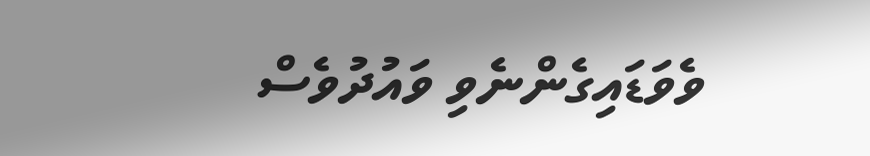ވެވަޑައިގެންނެވި ވައުދުވެސް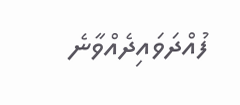ފުއްދަވައިދެއްވާނެ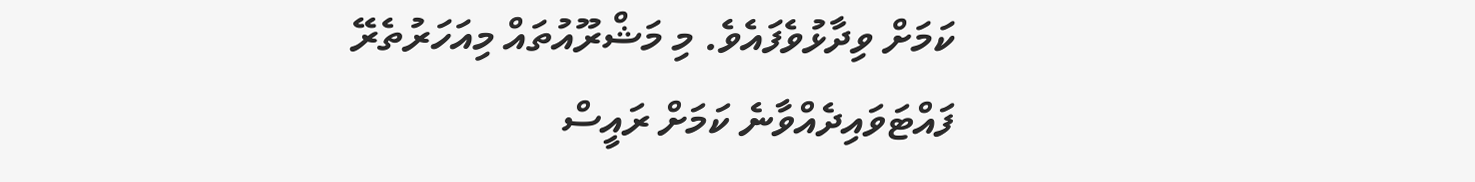ކަމަށް ވިދާޅުވެފައެވެ. މި މަޝްރޫއުތައް މިއަހަރުތެރޭ ފައްޓަވައިދެއްވާނެ ކަމަށް ރައީސް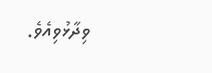ވިދާޅުވިއެވެ.